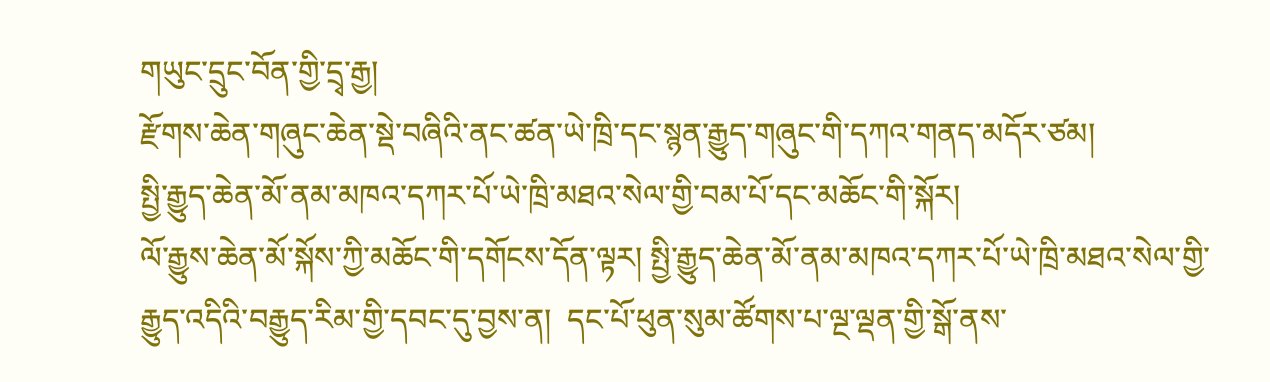གཡུང་དྲུང་བོན་གྱི་དྲྭ་རྒྱ།
རྫོགས་ཆེན་གཞུང་ཆེན་སྡེ་བཞིའི་ནང་ཚན་ཡེ་ཁྲི་དང་སྙན་རྒྱུད་གཞུང་གི་དཀའ་གནད་མདོར་ཙམ།
སྤྱི་རྒྱུད་ཆེན་མོ་ནམ་མཁའ་དཀར་པོ་ཡེ་ཁྲི་མཐའ་སེལ་གྱི་བམ་པོ་དང་མཆོང་གི་སྐོར།
ལོ་རྒྱུས་ཆེན་མོ་སྐོས་ཀྱི་མཆོང་གི་དགོངས་དོན་ལྟར། སྤྱི་རྒྱུད་ཆེན་མོ་ནམ་མཁའ་དཀར་པོ་ཡེ་ཁྲི་མཐའ་སེལ་གྱི་རྒྱུད་འདིའི་བརྒྱུད་རིམ་གྱི་དབང་དུ་བྱས་ན།  དང་པོ་ཕུན་སུམ་ཚོགས་པ་ལྔ་ལྡན་གྱི་སྒོ་ནས་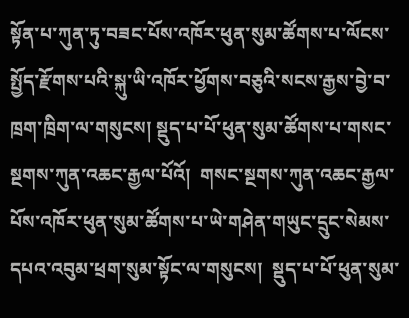སྟོན་པ་ཀུན་ཏུ་བཟང་པོས་འཁོར་ཕུན་སུམ་ཚོགས་པ་ལོངས་སྤྱོད་རྫོགས་པའི་སྐུ་ཡི་འཁོར་ཕྱོགས་བཅུའི་སངས་རྒྱས་བྱེ་བ་ཁྲག་ཁྲིག་ལ་གསུངས། སྡུད་པ་པོ་ཕུན་སུམ་ཚོགས་པ་གསང་སྔགས་ཀུན་འཆང་རྒྱལ་པོའོ།  གསང་སྔགས་ཀུན་འཆང་རྒྱལ་པོས་འཁོར་ཕུན་སུམ་ཚོགས་པ་ཡེ་གཤེན་གཡུང་དྲུང་སེམས་དཔའ་འབུམ་ཕྲག་སུམ་སྟོང་ལ་གསུངས།  སྡུད་པ་པོ་ཕུན་སུམ་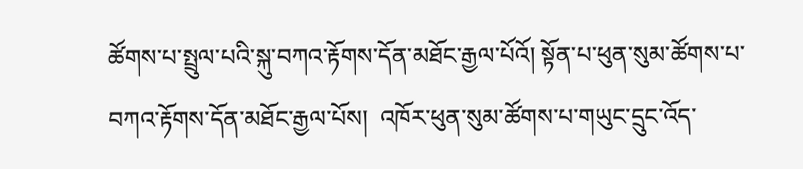ཚོགས་པ་སྤྲུལ་པའི་སྐུ་བཀའ་རྟོགས་དོན་མཐོང་རྒྱལ་པོའོ། སྟོན་པ་ཕུན་སུམ་ཚོགས་པ་བཀའ་རྟོགས་དོན་མཐོང་རྒྱལ་པོས།  འཁོར་ཕུན་སུམ་ཚོགས་པ་གཡུང་དྲུང་འོད་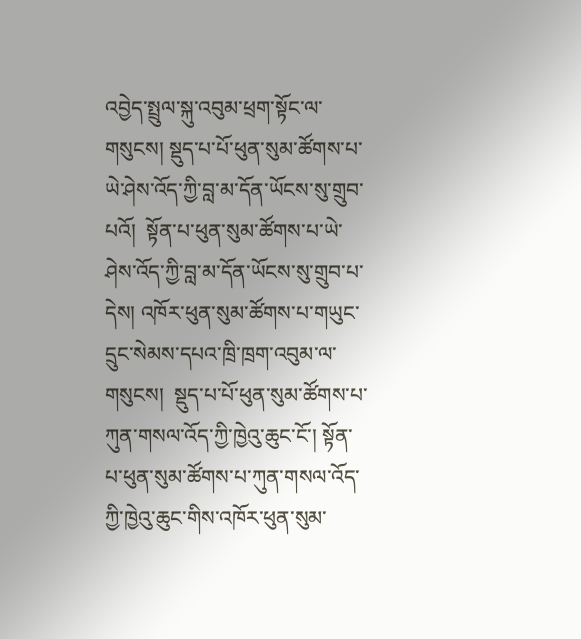འབྱེད་སྤྲུལ་སྐུ་འབུམ་ཕྲག་སྟོང་ལ་གསུངས། སྡུད་པ་པོ་ཕུན་སུམ་ཚོགས་པ་ཡེ་ཤེས་འོད་ཀྱི་བླ་མ་དོན་ཡོངས་སུ་གྲུབ་པའོ།  སྟོན་པ་ཕུན་སུམ་ཚོགས་པ་ཡེ་ཤེས་འོད་ཀྱི་བླ་མ་དོན་ཡོངས་སུ་གྲུབ་པ་དེས། འཁོར་ཕུན་སུམ་ཚོགས་པ་གཡུང་དྲུང་སེམས་དཔའ་ཁྲི་ཁྲག་འབུམ་ལ་གསུངས།  སྡུད་པ་པོ་ཕུན་སུམ་ཚོགས་པ་ཀུན་གསལ་འོད་ཀྱི་ཁྱེའུ་ཆུང་ངོ་། སྟོན་པ་ཕུན་སུམ་ཚོགས་པ་ཀུན་གསལ་འོད་ཀྱི་ཁྱེའུ་ཆུང་གིས་འཁོར་ཕུན་སུམ་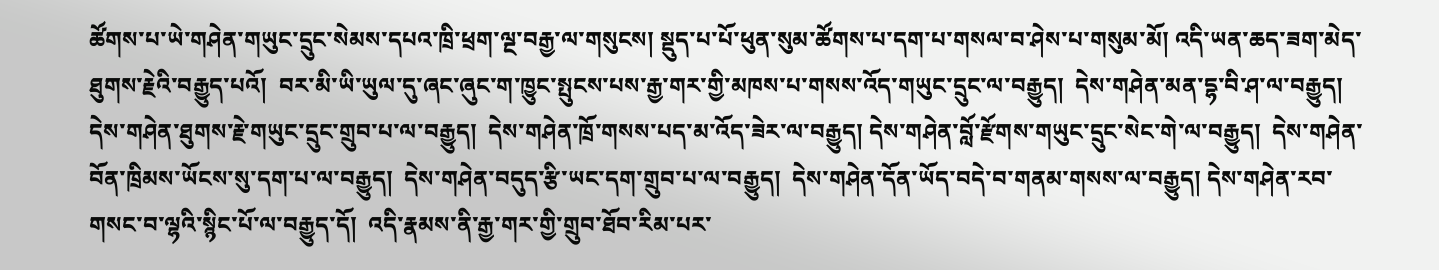ཚོགས་པ་ཡེ་གཤེན་གཡུང་དྲུང་སེམས་དཔའ་ཁྲི་ཕྲག་ལྔ་བརྒྱ་ལ་གསུངས། སྡུད་པ་པོ་ཕུན་སུམ་ཚོགས་པ་དག་པ་གསལ་བ་ཤེས་པ་གསུམ་མོ། འདི་ཡན་ཆད་ཟག་མེད་ཐུགས་རྗེའི་བརྒྱུད་པའོ།  བར་མི་ཡི་ཡུལ་དུ་ཞང་ཞུང་ག་ཁྱུང་སྤུངས་པས་རྒྱ་གར་གྱི་མཁས་པ་གསས་འོད་གཡུང་དྲུང་ལ་བརྒྱུད།  དེས་གཤེན་མན་དྷ་བི་ཤ་ལ་བརྒྱུད།  དེས་གཤེན་ཐུགས་རྗེ་གཡུང་དྲུང་གྲུབ་པ་ལ་བརྒྱུད།  དེས་གཤེན་ཁྲོ་གསས་པད་མ་འོད་ཟེར་ལ་བརྒྱུད། དེས་གཤེན་བློ་རྫོགས་གཡུང་དྲུང་སེང་གེ་ལ་བརྒྱུད།  དེས་གཤེན་བོན་ཁྲིམས་ཡོངས་སུ་དག་པ་ལ་བརྒྱུད།  དེས་གཤེན་བདུད་རྩི་ཡང་དག་གྲུབ་པ་ལ་བརྒྱུད།  དེས་གཤེན་དོན་ཡོད་བདེ་བ་གནམ་གསས་ལ་བརྒྱུད། དེས་གཤེན་རབ་གསང་བ་ལྷའི་སྙིང་པོ་ལ་བརྒྱུད་དོ།  འདི་རྣམས་ནི་རྒྱ་གར་གྱི་གྲུབ་ཐོབ་རིམ་པར་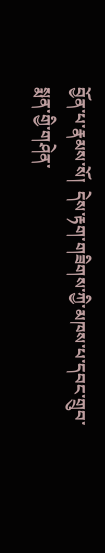བྱོན་པ་རྣམས་སོ།  དེས་རྟག་གཟིགས་ཀྱི་མཁས་པ་དབང་གྲུབ་སྨན་གྱི་གཤེན་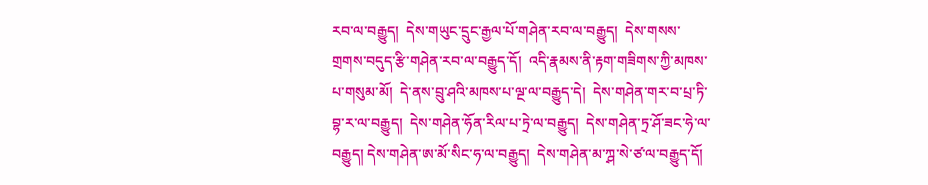རབ་ལ་བརྒྱུད།  དེས་གཡུང་དྲུང་རྒྱལ་པོ་གཤེན་རབ་ལ་བརྒྱུད།  དེས་གསས་གྲགས་བདུད་རྩི་གཤེན་རབ་ལ་བརྒྱུད་དོ།  འདི་རྣམས་ནི་རྟག་གཟིགས་ཀྱི་མཁས་པ་གསུམ་མོ།  དེ་ནས་བྲུ་ཤའི་མཁས་པ་ལྔ་ལ་བརྒྱུད་དེ།  དེས་གཤེན་གར་བ་པྲ་ཏི་བྷ་ར་ལ་བརྒྱུད།  དེས་གཤེན་ཧོན་རིལ་པ་ཏྲེ་ལ་བརྒྱུད།  དེས་གཤེན་ཏྲ་ཤོ་ཟང་ཧེ་ལ་བརྒྱུད། དེས་གཤེན་ཨ་མོ་སིང་ཧ་ལ་བརྒྱུད།  དེས་གཤེན་མ་ཀྴ་སེ་ཙ་ལ་བརྒྱུད་དོ།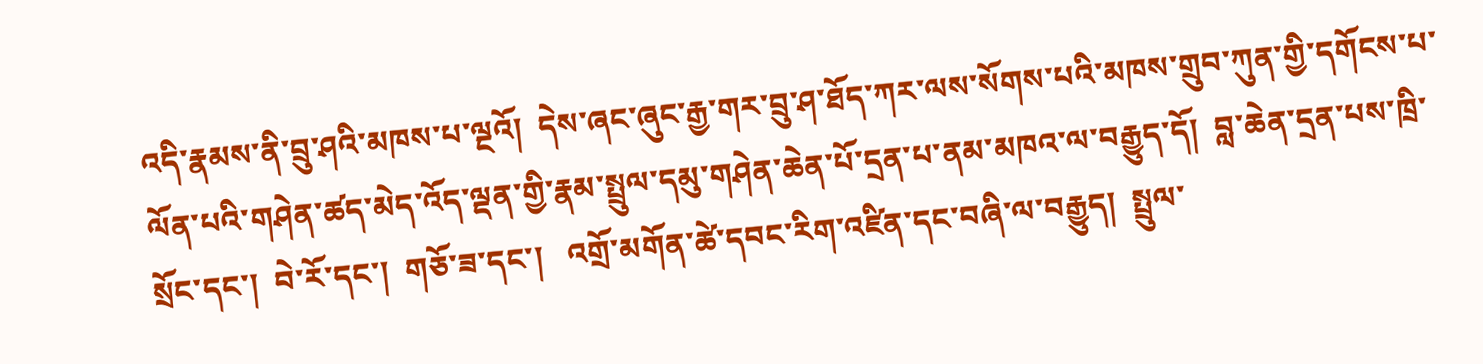འདི་རྣམས་ནི་བྲུ་ཤའི་མཁས་པ་ལྔའོ།  དེས་ཞང་ཞུང་རྒྱ་གར་བྲུ་ཤ་ཐོད་ཀར་ལས་སོགས་པའི་མཁས་གྲུབ་ཀུན་གྱི་དགོངས་པ་ལོན་པའི་གཤེན་ཚད་མེད་འོད་ལྡན་གྱི་རྣམ་སྤྲུལ་དམུ་གཤེན་ཆེན་པོ་དྲན་པ་ནམ་མཁའ་ལ་བརྒྱུད་དོ།  བླ་ཆེན་དྲན་པས་ཁྲི་སྲོང་དང་།  བེ་རོ་དང་།  གཅོ་ཟ་དང་།   འགྲོ་མགོན་ཚེ་དབང་རིག་འཛིན་དང་བཞི་ལ་བརྒྱུད།  སྤྲུལ་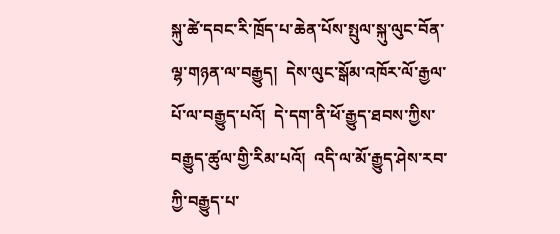སྐུ་ཚེ་དབང་རི་ཁྲོད་པ་ཆེན་པོས་སྤུལ་སྐུ་ལུང་བོན་ལྷ་གཉན་ལ་བརྒྱུད།  དེས་ལུང་སྒོམ་འཁོར་ལོ་རྒྱལ་པོ་ལ་བརྒྱུད་པའོ།  དེ་དག་ནི་ཕོ་རྒྱུད་ཐབས་ཀྱིས་བརྒྱུད་ཚུལ་གྱི་རིམ་པའོ།  འདི་ལ་མོ་རྒྱུད་ཤེས་རབ་ཀྱི་བརྒྱུད་པ་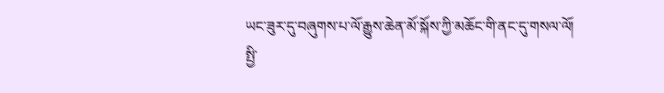ཡང་ཟུར་དུ་བཞུགས་པ་ལོ་རྒྱུས་ཆེན་མོ་སྐོས་ཀྱི་མཆོང་གི་ནང་དུ་གསལ་ལོ།
སྤྱི་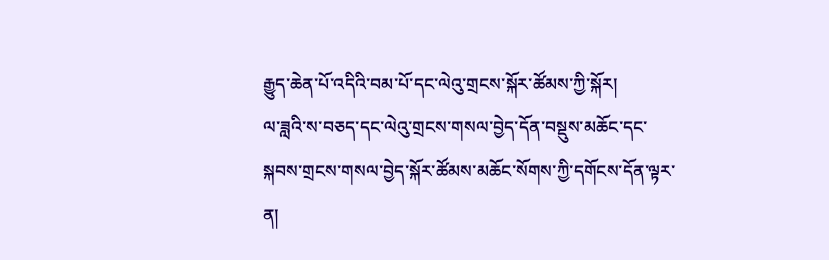རྒྱུད་ཆེན་པོ་འདིའི་བམ་པོ་དང་ལེའུ་གྲངས་སྐོར་ཚོམས་ཀྱི་སྐོར།
ལ་ཟླའི་ས་བཅད་དང་ལེའུ་གྲངས་གསལ་བྱེད་དོན་བསྡུས་མཆོང་དང་སྐབས་གྲངས་གསལ་བྱེད་སྐོར་ཚོམས་མཆོང་སོགས་ཀྱི་དགོངས་དོན་ལྟར་ན།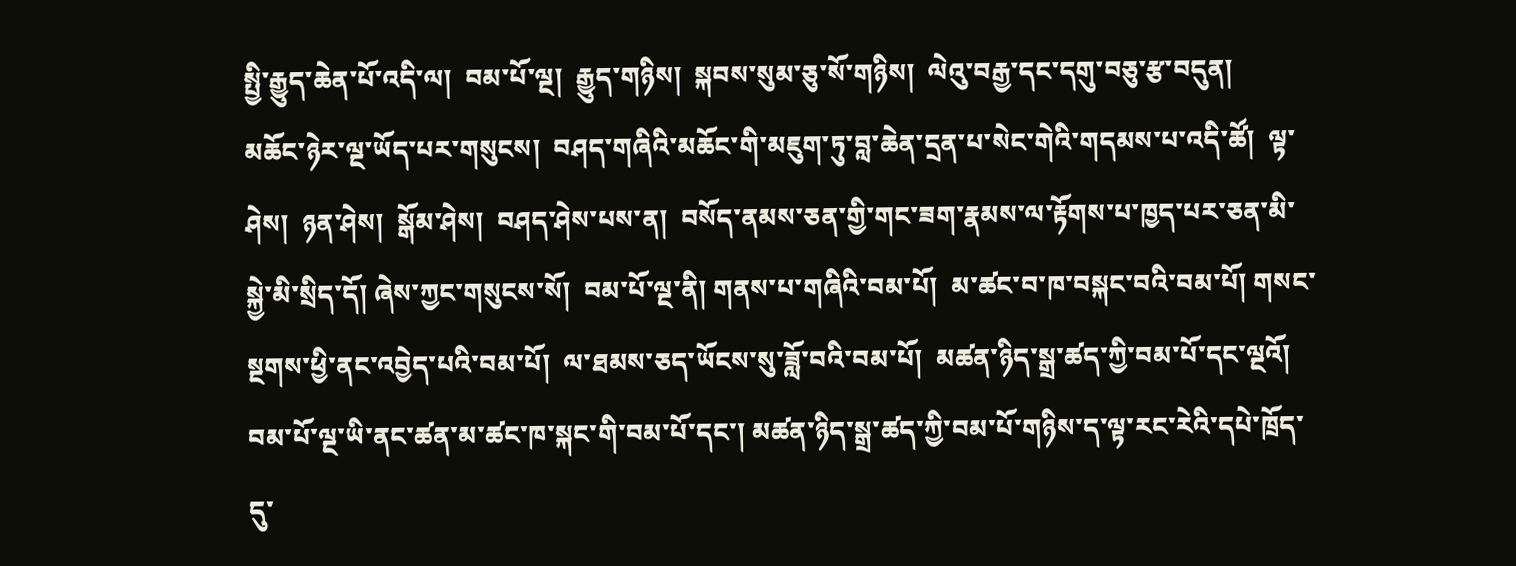སྤྱི་རྒྱུད་ཆེན་པོ་འདི་ལ།  བམ་པོ་ལྔ།  རྒྱུད་གཉིས།  སྐབས་སུམ་ཅུ་སོ་གཉིས།  ལེའུ་བརྒྱ་དང་དགུ་བཅུ་རྩ་བདུན།   མཆོང་ཉེར་ལྔ་ཡོད་པར་གསུངས།  བཤད་གཞིའི་མཆོང་གི་མཇུག་ཏུ་བླ་ཆེན་དྲན་པ་སེང་གེའི་གདམས་པ་འདི་ཚོ།  ལྟ་ཤེས།  ཉན་ཤེས།  སྒོམ་ཤེས།  བཤད་ཤེས་པས་ན།  བསོད་ནམས་ཅན་གྱི་གང་ཟག་རྣམས་ལ་རྟོགས་པ་ཁྱད་པར་ཅན་མི་སྐྱེ་མི་སྲིད་དོ། ཞེས་ཀྱང་གསུངས་སོ།  བམ་པོ་ལྔ་ནི། གནས་པ་གཞིའི་བམ་པོ།  མ་ཚང་བ་ཁ་བསྐང་བའི་བམ་པོ། གསང་སྔགས་ཕྱི་ནང་འབྱེད་པའི་བམ་པོ།  ལ་ཐམས་ཅད་ཡོངས་སུ་ཟློ་བའི་བམ་པོ།  མཚན་ཉིད་སྒྲ་ཚད་ཀྱི་བམ་པོ་དང་ལྔའོ།   བམ་པོ་ལྔ་ཡི་ནང་ཚན་མ་ཚང་ཁ་སྐང་གི་བམ་པོ་དང་། མཚན་ཉིད་སྒྲ་ཚད་ཀྱི་བམ་པོ་གཉིས་ད་ལྟ་རང་རེའི་དཔེ་ཁྲོད་དུ་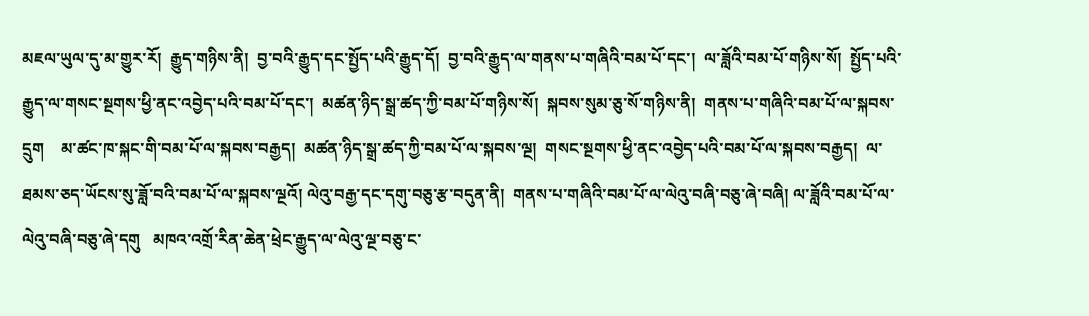མཇལ་ཡུལ་དུ་མ་གྱུར་རོ།  རྒྱུད་གཉིས་ནི།  བྱ་བའི་རྒྱུད་དང་སྤྱོད་པའི་རྒྱུད་དོ།  བྱ་བའི་རྒྱུད་ལ་གནས་པ་གཞིའི་བམ་པོ་དང་།  ལ་ཟློའི་བམ་པོ་གཉིས་སོ།  སྤྱོད་པའི་རྒྱུད་ལ་གསང་སྔགས་ཕྱི་ནང་འབྱེད་པའི་བམ་པོ་དང་།  མཚན་ཉིད་སྒྲ་ཚད་ཀྱི་བམ་པོ་གཉིས་སོ།  སྐབས་སུམ་ཅུ་སོ་གཉིས་ནི།  གནས་པ་གཞིའི་བམ་པོ་ལ་སྐབས་དྲུག    མ་ཚང་ཁ་སྐང་གི་བམ་པོ་ལ་སྐབས་བརྒྱད།  མཚན་ཉིད་སྒྲ་ཚད་ཀྱི་བམ་པོ་ལ་སྐབས་ལྔ།  གསང་སྔགས་ཕྱི་ནང་འབྱེད་པའི་བམ་པོ་ལ་སྐབས་བརྒྱད།  ལ་ཐམས་ཅད་ཡོངས་སུ་ཟློ་བའི་བམ་པོ་ལ་སྐབས་ལྔའོ། ལེའུ་བརྒྱ་དང་དགུ་བཅུ་རྩ་བདུན་ནི།  གནས་པ་གཞིའི་བམ་པོ་ལ་ལེའུ་བཞི་བཅུ་ཞེ་བཞི། ལ་ཟློའི་བམ་པོ་ལ་ལེའུ་བཞི་བཅུ་ཞེ་དགུ   མཁའ་འགྲོ་རིན་ཆེན་ཕྲེང་རྒྱུད་ལ་ལེའུ་ལྔ་བཅུ་ང་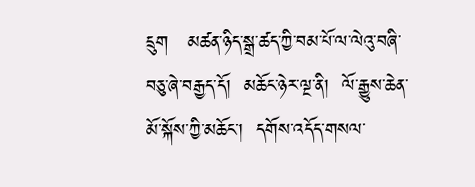དྲུག   མཚན་ཉིད་སྒྲ་ཚད་ཀྱི་བམ་པོ་ལ་ལེའུ་བཞི་བཅུ་ཞེ་བརྒྱད་དོ།  མཆོང་ཉེར་ལྔ་ནི།  ལོ་རྒྱུས་ཆེན་མོ་སྐོས་ཀྱི་མཆོང་།  དགོས་འདོད་གསལ་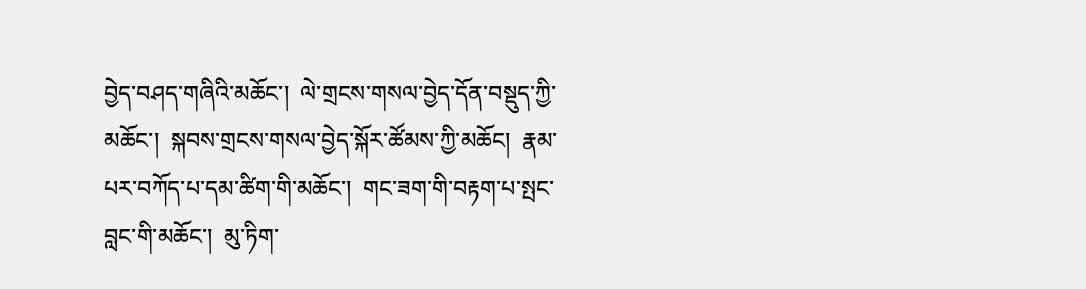བྱེད་བཤད་གཞིའི་མཆོང་།  ལེ་གྲངས་གསལ་བྱེད་དོན་བསྡུད་ཀྱི་མཆོང་།  སྐབས་གྲངས་གསལ་བྱེད་སྐོར་ཚོམས་ཀྱི་མཆོང།  རྣམ་པར་བཀོད་པ་དམ་ཚིག་གི་མཆོང་།  གང་ཟག་གི་བརྟག་པ་སྤང་བླང་གི་མཆོང་།  མུ་ཏིག་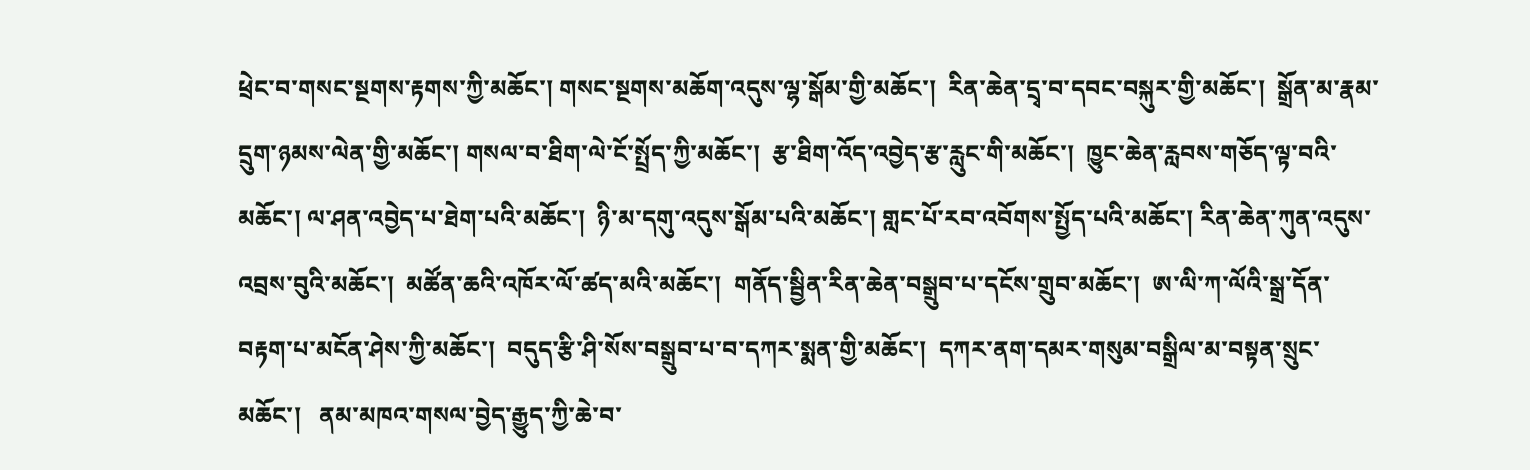ཕྲེང་བ་གསང་སྔགས་རྟགས་ཀྱི་མཆོང་། གསང་སྔགས་མཆོག་འདུས་ལྷ་སྒོམ་གྱི་མཆོང་།  རིན་ཆེན་དྲྭ་བ་དབང་བསྐུར་གྱི་མཆོང་།  སྒྲོན་མ་རྣམ་དྲུག་ཉམས་ལེན་གྱི་མཆོང་། གསལ་བ་ཐིག་ལེ་ངོ་སྤྲོད་ཀྱི་མཆོང་།  རྩ་ཐིག་འོད་འབྱེད་རྩ་རླུང་གི་མཆོང་།  ཁྱུང་ཆེན་རླབས་གཅོད་ལྟ་བའི་མཆོང་། ལ་ཤན་འབྱེད་པ་ཐེག་པའི་མཆོང་།  ཉི་མ་དགུ་འདུས་སྒོམ་པའི་མཆོང་། གླང་པོ་རབ་འབོགས་སྤྱོད་པའི་མཆོང་། རིན་ཆེན་ཀུན་འདུས་འབྲས་བུའི་མཆོང་།  མཚོན་ཆའི་འཁོར་ལོ་ཚད་མའི་མཆོང་།  གནོད་སྦྱིན་རིན་ཆེན་བསྒྲུབ་པ་དངོས་གྲུབ་མཆོང་།  ཨ་ལི་ཀ་ལོའི་སྒྲ་དོན་བརྟག་པ་མངོན་ཤེས་ཀྱི་མཆོང་།  བདུད་རྩི་ཤི་སོས་བསྒྲུབ་པ་བ་དཀར་སྨན་གྱི་མཆོང་།  དཀར་ནག་དམར་གསུམ་བསྒྲིལ་མ་བསྟན་སྲུང་མཆོང་།   ནམ་མཁའ་གསལ་བྱེད་རྒྱུད་ཀྱི་ཆེ་བ་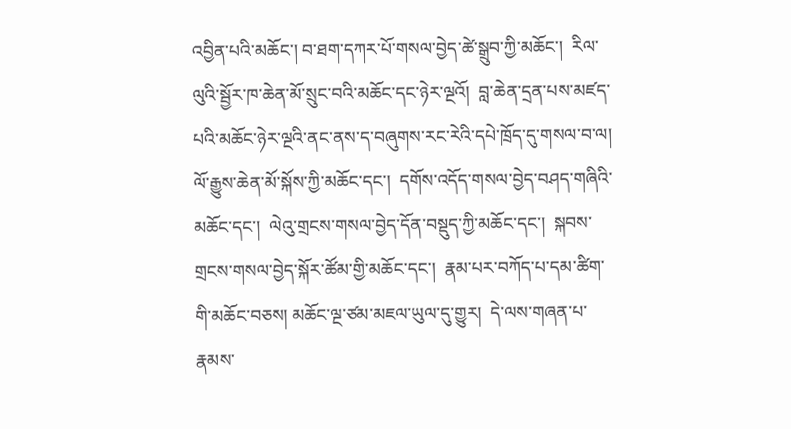འབྱིན་པའི་མཆོང་། བ་ཐག་དཀར་པོ་གསལ་བྱེད་ཚེ་སྒྲུབ་ཀྱི་མཆོང་།  རིལ་ལུའི་སྦྱོར་ཁ་ཆེན་མོ་སྲུང་བའི་མཆོང་དང་ཉེར་ལྔའོ།  བླ་ཆེན་དྲན་པས་མཛད་པའི་མཆོང་ཉེར་ལྔའི་ནང་ནས་ད་བཞུགས་རང་རེའི་དཔེ་ཁྲོད་དུ་གསལ་བ་ལ།  ལོ་རྒྱུས་ཆེན་མོ་སྐོས་ཀྱི་མཆོང་དང་།  དགོས་འདོད་གསལ་བྱེད་བཤད་གཞིའི་མཆོང་དང་།  ལེའུ་གྲངས་གསལ་བྱེད་དོན་བསྡུད་ཀྱི་མཆོང་དང་།  སྐབས་གྲངས་གསལ་བྱེད་སྐོར་ཚོམ་གྱི་མཆོང་དང་།  རྣམ་པར་བཀོད་པ་དམ་ཚིག་གི་མཆོང་བཅས། མཆོང་ལྔ་ཙམ་མཇལ་ཡུལ་དུ་གྱུར།  དེ་ལས་གཞན་པ་རྣམས་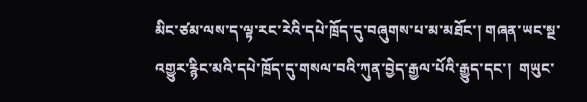མིང་ཙམ་ལས་ད་ལྟ་རང་རེའི་དཔེ་ཁྲོད་དུ་བཞུགས་པ་མ་མཐོང་། གཞན་ཡང་སྔ་འགྱུར་རྙིང་མའི་དཔེ་ཁྲོད་དུ་གསལ་བའི་ཀུན་བྱེད་རྒྱལ་པོའི་རྒྱུད་དང་།  གཡུང་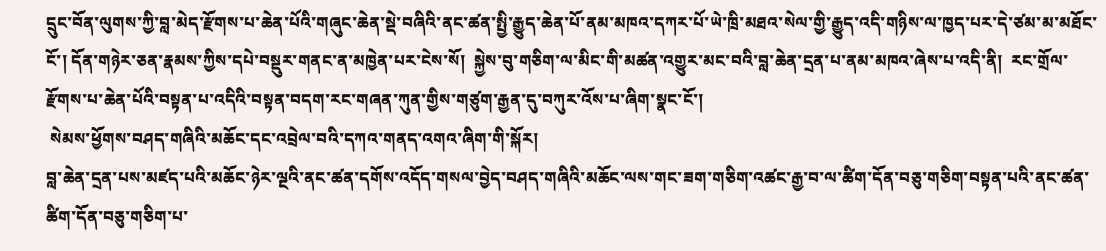དྲུང་བོན་ལུགས་ཀྱི་བླ་མེད་རྫོགས་པ་ཆེན་པོའི་གཞུང་ཆེན་སྡེ་བཞིའི་ནང་ཚན་སྤྱི་རྒྱུད་ཆེན་པོ་ནམ་མཁའ་དཀར་པོ་ཡེ་ཁྲི་མཐའ་སེལ་གྱི་རྒྱུད་འདི་གཉིས་ལ་ཁྱད་པར་དེ་ཙམ་མ་མཐོང་ངོ་། དོན་གཉེར་ཅན་རྣམས་ཀྱིས་དཔེ་བསྡུར་གནང་ན་མཁྱེན་པར་ངེས་སོ།  སྐྱེས་བུ་གཅིག་ལ་མིང་གི་མཚན་འགྱུར་མང་བའི་བླ་ཆེན་དྲན་པ་ནམ་མཁའ་ཞེས་པ་འདི་ནི།  རང་གྲོལ་རྫོགས་པ་ཆེན་པོའི་བསྟན་པ་འདིའི་བསྟན་བདག་རང་གཞན་ཀུན་གྱིས་གཙུག་རྒྱན་དུ་བཀུར་འོས་པ་ཞིག་སྣང་ངོ་།
 སེམས་ཕྱོགས་བཤད་གཞིའི་མཆོང་དང་འབྲེལ་བའི་དཀའ་གནད་འགའ་ཞིག་གི་སྐོར།
བླ་ཆེན་དྲན་པས་མཛད་པའི་མཆོང་ཉེར་ལྔའི་ནང་ཚན་དགོས་འདོད་གསལ་བྱེད་བཤད་གཞིའི་མཆོང་ལས་གང་ཟག་གཅིག་འཚང་རྒྱ་བ་ལ་ཚིག་དོན་བཅུ་གཅིག་བསྟན་པའི་ནང་ཚན་ཚིག་དོན་བཅུ་གཅིག་པ་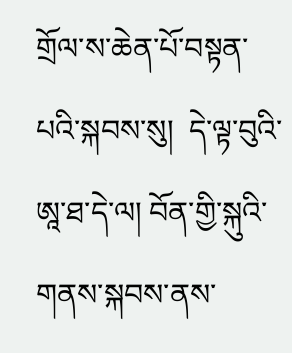གྲོལ་ས་ཆེན་པོ་བསྟན་པའི་སྐབས་སུ།  དེ་ལྟ་བུའི་ཨཱ་ཐ་དེ་ལ། བོན་གྱི་སྐུའི་གནས་སྐབས་ནས་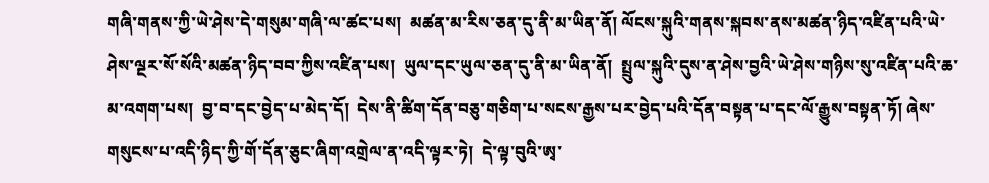གཞི་གནས་ཀྱི་ཡེ་ཤེས་དེ་གསུམ་གཞི་ལ་ཚང་པས།  མཚན་མ་རིས་ཅན་དུ་ནི་མ་ཡིན་ནོ། ལོངས་སྐུའི་གནས་སྐབས་ནས་མཚན་ཉིད་འཛིན་པའི་ཡེ་ཤེས་ལྔར་སོ་སོའི་མཚན་ཉིད་བབ་ཀྱིས་འཛིན་པས།  ཡུལ་དང་ཡུལ་ཅན་དུ་ནི་མ་ཡིན་ནོ།  སྤྲུལ་སྐུའི་དུས་ན་ཤེས་བྱའི་ཡེ་ཤེས་གཉིས་སུ་འཛིན་པའི་ཆ་མ་འགག་པས།  བྱ་བ་དང་བྱེད་པ་མེད་དོ།  དེས་ནི་ཚིག་དོན་བཅུ་གཅིག་པ་སངས་རྒྱས་པར་བྱེད་པའི་དོན་བསྟན་པ་དང་ལོ་རྒྱུས་བསྟན་ཏོ། ཞེས་གསུངས་པ་འདི་ཉིད་ཀྱི་གོ་དོན་ཅུང་ཞིག་འགྲེལ་ན་འདི་ལྟར་ཏེ།  དེ་ལྟ་བུའི་ཨྭ་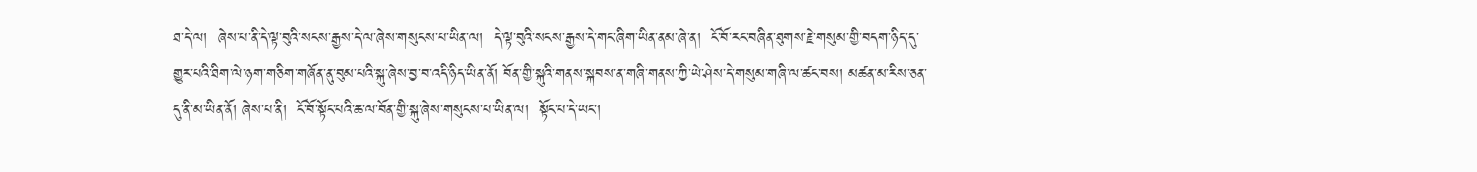ཐ་དེ་ལ།  ཞེས་པ་ནི་དེ་ལྟ་བུའི་སངས་རྒྱས་དེ་ལ་ཞེས་གསུངས་པ་ཡིན་ལ།  དེ་ལྟ་བུའི་སངས་རྒྱས་དེ་གང་ཞིག་ཡིན་ནམ་ཞེ་ན།  ངོ་བོ་རང་བཞིན་ཐུགས་རྗེ་གསུམ་གྱི་བདག་ཉིད་དུ་གྱུར་པའི་ཐིག་ལེ་ཉག་གཅིག་གཞོན་ནུ་བུམ་པའི་སྐུ་ཞེས་བྱ་བ་འདི་ཉིད་ཡིན་ནོ། བོན་གྱི་སྐུའི་གནས་སྐབས་ན་གཞི་གནས་ཀྱི་ཡེ་ཤེས་དེ་གསུམ་གཞི་ལ་ཚང་བས། མཚན་མ་རིས་ཅན་དུ་ནི་མ་ཡིན་ནོ། ཞེས་པ་ནི།  ངོ་བོ་སྟོང་པའི་ཆ་ལ་བོན་གྱི་སྐུ་ཞེས་གསུངས་པ་ཡིན་ལ།  སྟོང་པ་དེ་ཡང་།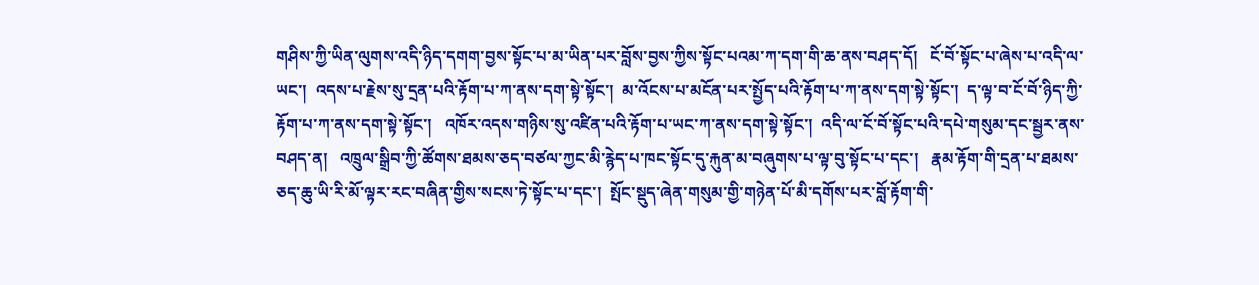གཤིས་ཀྱི་ཡིན་ལུགས་འདི་ཉིད་དགག་བྱས་སྟོང་པ་མ་ཡིན་པར་བློས་བྱས་ཀྱིས་སྟོང་པའམ་ཀ་དག་གི་ཆ་ནས་བཤད་དོ།   ངོ་བོ་སྟོང་པ་ཞེས་པ་འདི་ལ་ཡང་།  འདས་པ་རྗེས་སུ་དྲན་པའི་རྟོག་པ་ཀ་ནས་དག་སྟེ་སྟོང་།  མ་འོངས་པ་མངོན་པར་སྤྱོད་པའི་རྟོག་པ་ཀ་ནས་དག་སྟེ་སྟོང་།  ད་ལྟ་བ་ངོ་བོ་ཉིད་ཀྱི་རྟོག་པ་ཀ་ནས་དག་སྟེ་སྟོང་།   འཁོར་འདས་གཉིས་སུ་འཛིན་པའི་རྟོག་པ་ཡང་ཀ་ནས་དག་སྟེ་སྟོང་།  འདི་ལ་ངོ་བོ་སྟོང་པའི་དཔེ་གསུམ་དང་སྦྱར་ནས་བཤད་ན།   འཁྲུལ་སྒྲིབ་ཀྱི་ཚོགས་ཐམས་ཅད་བཙལ་ཀྱང་མི་རྙེད་པ་ཁང་སྟོང་དུ་རྐུན་མ་བཞུགས་པ་ལྟ་བུ་སྟོང་པ་དང་།   རྣམ་རྟོག་གི་དྲན་པ་ཐམས་ཅད་ཆུ་ཡི་རི་མོ་ལྟར་རང་བཞིན་གྱིས་སངས་ཏེ་སྟོང་པ་དང་།  སྤོང་སྡུད་ཞེན་གསུམ་གྱི་གཉེན་པོ་མི་དགོས་པར་བློ་རྟོག་གི་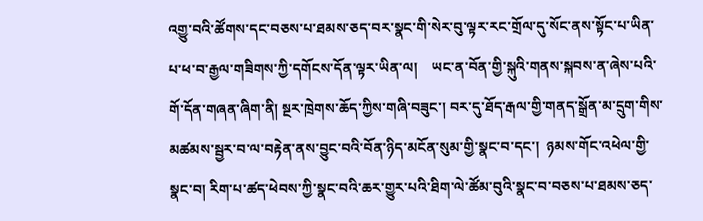འགྱུ་བའི་ཚོགས་དང་བཅས་པ་ཐམས་ཅད་བར་སྣང་གི་སེར་བུ་ལྟར་རང་གྲོལ་དུ་སོང་ནས་སྟོང་པ་ཡིན་པ་ཕ་བ་རྒྱལ་གཟིགས་ཀྱི་དགོངས་དོན་ལྟར་ཡིན་ལ།    ཡང་ན་བོན་གྱི་སྐུའི་གནས་སྐབས་ན་ཞེས་པའི་གོ་དོན་གཞན་ཞིག་ནི། སྔར་ཁྲེགས་ཆོད་ཀྱིས་གཞི་བཟུང་། བར་དུ་ཐོད་རྒལ་གྱི་གནད་སྒྲོན་མ་དྲུག་གིས་མཚམས་སྦྱར་བ་ལ་བརྟེན་ནས་བྱུང་བའི་བོན་ཉིད་མངོན་སུམ་གྱི་སྣང་བ་དང་།  ཉམས་གོང་འཕེལ་གྱི་སྣང་བ། རིག་པ་ཚད་ཕེབས་ཀྱི་སྣང་བའི་ཆར་གྱུར་པའི་ཐིག་ལེ་ཚོམ་བུའི་སྣང་བ་བཅས་པ་ཐམས་ཅད་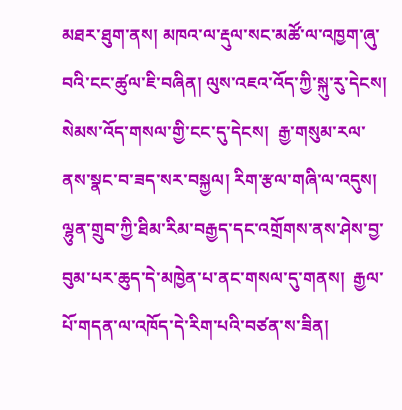མཐར་ཐུག་ནས། མཁའ་ལ་རྡུལ་སང་མཚོ་ལ་འཁྱག་ཞུ་བའི་ངང་ཚུལ་ཇི་བཞིན། ལུས་འཇའ་འོད་ཀྱི་སྐུ་རུ་དེངས། སེམས་འོད་གསལ་གྱི་ངང་དུ་དེངས།  རྒྱ་གསུམ་རལ་ནས་སྣང་བ་ཟད་སར་བསྐྱལ། རིག་རྩལ་གཞི་ལ་འདུས། ལྷུན་གྲུབ་ཀྱི་ཐིམ་རིམ་བརྒྱད་དང་འགྲོགས་ནས་ཤེས་བྱ་བུམ་པར་ཆུད་དེ་མཁྱེན་པ་ནང་གསལ་དུ་གནས།  རྒྱལ་པོ་གདན་ལ་འཁོད་དེ་རིག་པའི་བཙན་ས་ཟིན།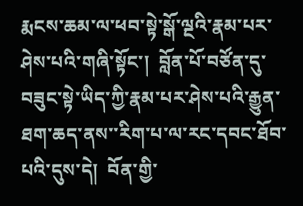རྨངས་ཆམ་ལ་ཕབ་སྟེ་སྒོ་ལྔའི་རྣམ་པར་ཤེས་པའི་གཞི་སྟོང་།  བློན་པོ་བཙོན་དུ་བཟུང་སྟེ་ཡིད་ཀྱི་རྣམ་པར་ཤེས་པའི་རྒྱུན་ཐག་ཆད་ནས་་རིག་པ་ལ་རང་དབང་ཐོབ་པའི་དུས་དེ།  བོན་གྱི་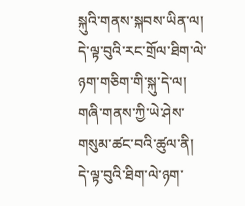སྐུའི་གནས་སྐབས་ཡིན་ལ། དེ་ལྟ་བུའི་རང་གྲོལ་ཐིག་ལེ་ཉག་གཅིག་གི་སྐུ་དེ་ལ།  གཞི་གནས་ཀྱི་ཡེ་ཤེས་གསུམ་ཚང་བའི་ཚུལ་ནི།  དེ་ལྟ་བུའི་ཐིག་ལེ་ཉག་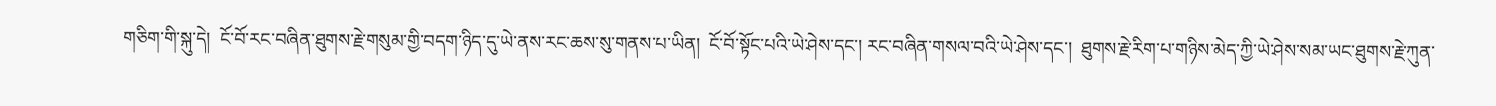གཅིག་གི་སྐུ་དེ།  ངོ་བོ་རང་བཞིན་ཐུགས་རྗེ་གསུམ་གྱི་བདག་ཉིད་དུ་ཡེ་ནས་རང་ཆས་སུ་གནས་པ་ཡིན།  ངོ་བོ་སྟོང་པའི་ཡེ་ཤེས་དང་། རང་བཞིན་གསལ་བའི་ཡེ་ཤེས་དང་།  ཐུགས་རྗེ་རིག་པ་གཉིས་མེད་ཀྱི་ཡེ་ཤེས་སམ་ཡང་ཐུགས་རྗེ་ཀུན་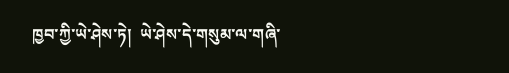ཁྱབ་ཀྱི་ཡེ་ཤེས་ཏེ།  ཡེ་ཤེས་དེ་གསུམ་ལ་གཞི་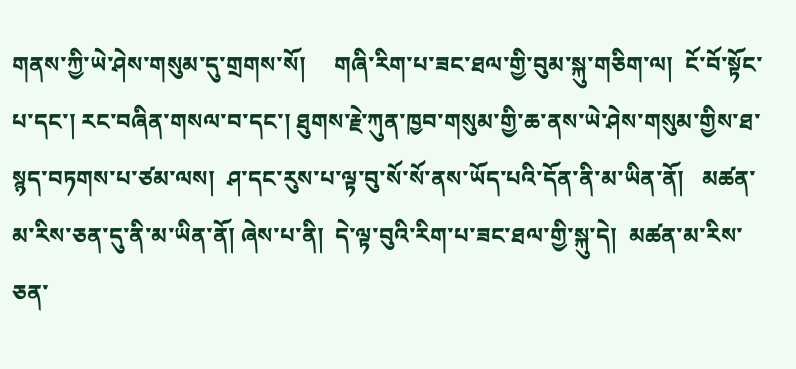གནས་ཀྱི་ཡེ་ཤེས་གསུམ་དུ་གྲགས་སོ།     གཞི་རིག་པ་ཟང་ཐལ་གྱི་བུམ་སྐུ་གཅིག་ལ།  ངོ་བོ་སྟོང་པ་དང་། རང་བཞིན་གསལ་བ་དང་། ཐུགས་རྗེ་ཀུན་ཁྱབ་གསུམ་གྱི་ཆ་ནས་ཡེ་ཤེས་གསུམ་གྱིས་ཐ་སྙད་བཏགས་པ་ཙམ་ལས།  ཤ་དང་རུས་པ་ལྟ་བུ་སོ་སོ་ནས་ཡོད་པའི་དོན་ནི་མ་ཡིན་ནོ།   མཚན་མ་རིས་ཅན་དུ་ནི་མ་ཡིན་ནོ། ཞེས་པ་ནི།  དེ་ལྟ་བུའི་རིག་པ་ཟང་ཐལ་གྱི་སྐུ་དེ།  མཚན་མ་རིས་ཅན་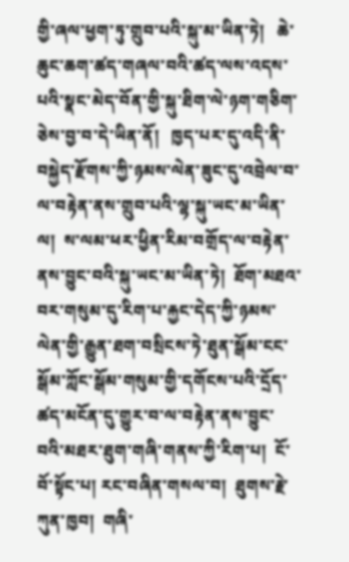གྱི་ཞལ་ཕྱག་ཏུ་གྲུབ་པའི་སྐུ་མ་ཡིན་ཏེ།   ཆེ་ཆུང་ཆག་ཚད་གཞལ་བའི་ཚད་ལས་འདས་པའི་སྣང་མེད་བོན་གྱི་སྐུ་ཐིག་ལེ་ཉག་གཅིག་ཅེས་བྱ་བ་དེ་ཡིན་ནོ།   ཁྱད་པར་དུ་འདི་ནི་བསྐྱེད་རྫོགས་ཀྱི་ཉམས་ལེན་ཟུང་དུ་འབྲེལ་བ་ལ་བརྟེན་ནས་གྲུབ་པའི་ལྷ་སྐུ་ཡང་མ་ཡིན་ལ།  ས་ལམ་ཕར་ཕྱིན་རིམ་བགྲོད་ལ་བརྟེན་ནས་བྱུང་བའི་སྐུ་ཡང་མ་ཡིན་ཏེ།  ཐོག་མཐའ་བར་གསུམ་དུ་རིག་པ་རྐྱང་དེད་ཀྱི་ཉམས་ལེན་གྱི་རྒྱུན་ཐག་བསྲིངས་ཏེ་ཐུན་སྒོམ་ངང་སྒོམ་ཀློང་སྒོམ་གསུམ་གྱི་དགོངས་པའི་དྲོད་ཚད་མངོན་དུ་གྱུར་བ་ལ་བརྟེན་ནས་བྱུང་བའི་མཐར་ཐུག་གཞི་གནས་ཀྱི་རིག་པ།  ངོ་བོ་སྟོང་པ། རང་བཞིན་གསལ་བ།  ཐུགས་རྗེ་ཀུན་ཁྱབ།  གཞི་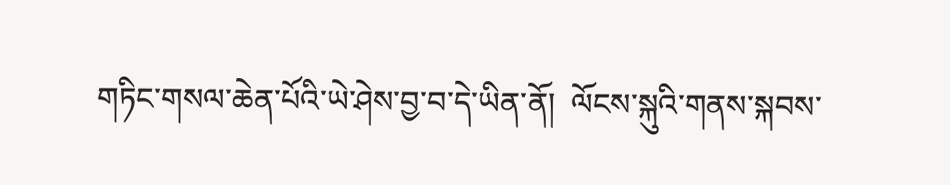གཏིང་གསལ་ཆེན་པོའི་ཡེ་ཤེས་བྱ་བ་དེ་ཡིན་ནོ།  ལོངས་སྐུའི་གནས་སྐབས་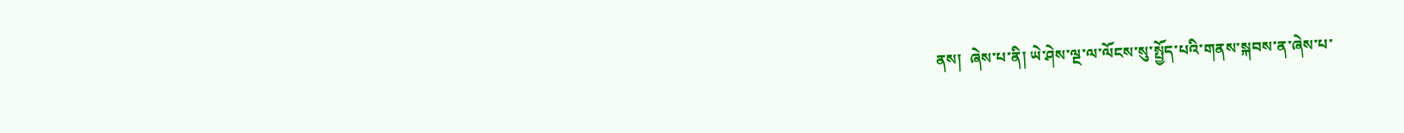ནས།  ཞེས་པ་ནི། ཡེ་ཤེས་ལྔ་ལ་ལོངས་སུ་སྤྱོད་པའི་གནས་སྐབས་ན་ཞེས་པ་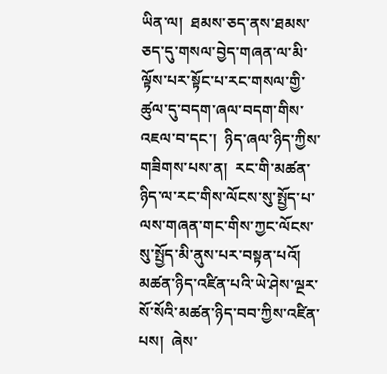ཡིན་ལ།  ཐམས་ཅད་ནས་ཐམས་ཅད་དུ་གསལ་བྱེད་གཞན་ལ་མི་ལྟོས་པར་སྟོང་པ་རང་གསལ་གྱི་ཚུལ་དུ་བདག་ཞལ་བདག་གིས་འཇལ་བ་དང་།  ཉིད་ཞལ་ཉིད་ཀྱིས་གཟིགས་པས་ན།  རང་གི་མཚན་ཉིད་ལ་རང་གིས་ལོངས་སུ་སྤྱོད་པ་ལས་གཞན་གང་གིས་ཀྱང་ལོངས་སུ་སྤྱོད་མི་ནུས་པར་བསྟན་པའོ།  མཚན་ཉིད་འཛིན་པའི་ཡེ་ཤེས་ལྔར་སོ་སོའི་མཚན་ཉིད་བབ་ཀྱིས་འཛིན་པས།  ཞེས་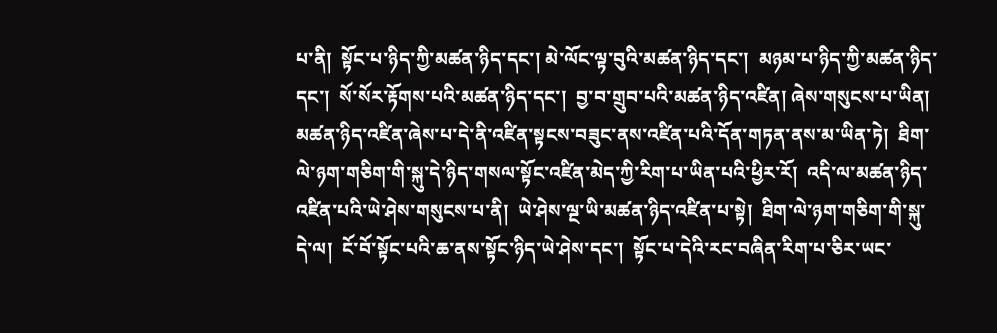པ་ནི།  སྟོང་པ་ཉིད་ཀྱི་མཚན་ཉིད་དང་། མེ་ལོང་ལྟ་བུའི་མཚན་ཉིད་དང་།  མཉམ་པ་ཉིད་ཀྱི་མཚན་ཉིད་དང་།  སོ་སོར་རྟོགས་པའི་མཚན་ཉིད་དང་།  བྱ་བ་གྲུབ་པའི་མཚན་ཉིད་འཛིན། ཞེས་གསུངས་པ་ཡིན།  མཚན་ཉིད་འཛིན་ཞེས་པ་དེ་ནི་འཛིན་སྟངས་བཟུང་ནས་འཛིན་པའི་དོན་གཏན་ནས་མ་ཡིན་ཏེ།  ཐིག་ལེ་ཉག་གཅིག་གི་སྐུ་དེ་ཉིད་གསལ་སྟོང་འཛིན་མེད་ཀྱི་རིག་པ་ཡིན་པའི་ཕྱིར་རོ།  འདི་ལ་མཚན་ཉིད་འཛིན་པའི་ཡེ་ཤེས་གསུངས་པ་ནི།  ཡེ་ཤེས་ལྔ་ཡི་མཚན་ཉིད་འཛིན་པ་སྟེ།  ཐིག་ལེ་ཉག་གཅིག་གི་སྐུ་དེ་ལ།  ངོ་བོ་སྟོང་པའི་ཆ་ནས་སྟོང་ཉིད་ཡེ་ཤེས་དང་།  སྟོང་པ་དེའི་རང་བཞིན་རིག་པ་ཅིར་ཡང་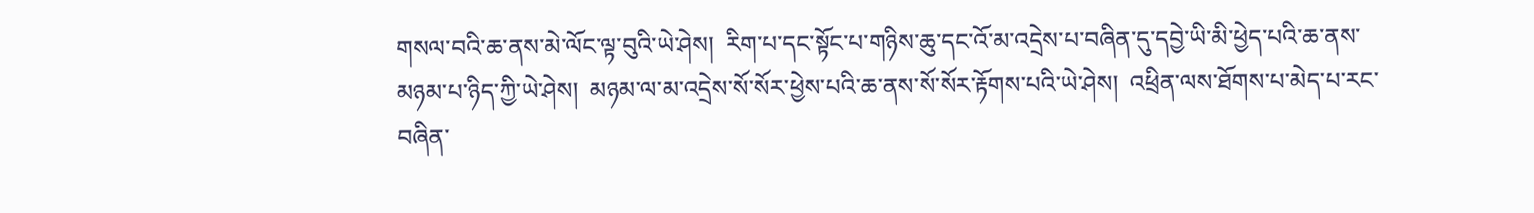གསལ་བའི་ཆ་ནས་མེ་ལོང་ལྟ་བུའི་ཡེ་ཤེས།  རིག་པ་དང་སྟོང་པ་གཉིས་ཆུ་དང་འོ་མ་འདྲེས་པ་བཞིན་དུ་དབྱེ་ཡི་མི་ཕྱེད་པའི་ཆ་ནས་མཉམ་པ་ཉིད་ཀྱི་ཡེ་ཤེས།  མཉམ་ལ་མ་འདྲེས་སོ་སོར་ཕྱེས་པའི་ཆ་ནས་སོ་སོར་རྟོགས་པའི་ཡེ་ཤེས།  འཕྲིན་ལས་ཐོགས་པ་མེད་པ་རང་བཞིན་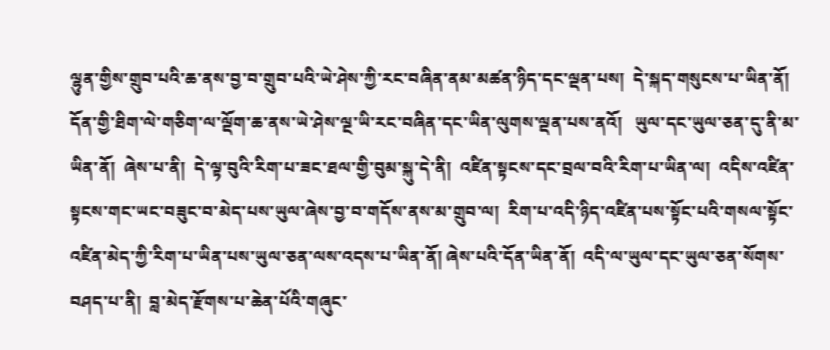ལྷུན་གྱིས་གྲུབ་པའི་ཆ་ནས་བྱ་བ་གྲུབ་པའི་ཡེ་ཤེས་ཀྱི་རང་བཞིན་ནམ་མཚན་ཉིད་དང་ལྡན་པས།  དེ་སྐད་གསུངས་པ་ཡིན་ནོ།  དོན་གྱི་ཐིག་ལེ་གཅིག་ལ་ལྡོག་ཆ་ནས་ཡེ་ཤེས་ལྔ་ཡི་རང་བཞིན་དང་ཡིན་ལུགས་ལྡན་པས་ནའོ།   ཡུལ་དང་ཡུལ་ཅན་དུ་ནི་མ་ཡིན་ནོ།  ཞེས་པ་ནི།  དེ་ལྟ་བུའི་རིག་པ་ཟང་ཐལ་གྱི་བུམ་སྐུ་དེ་ནི།  འཛིན་སྟངས་དང་བྲལ་བའི་རིག་པ་ཡིན་ལ།  འདིས་འཛིན་སྟངས་གང་ཡང་བཟུང་བ་མེད་པས་ཡུལ་ཞེས་བྱ་བ་གདོས་ནས་མ་གྲུབ་ལ།  རིག་པ་འདི་ཉིད་འཛིན་པས་སྟོང་པའི་གསལ་སྟོང་འཛིན་མེད་ཀྱི་རིག་པ་ཡིན་པས་ཡུལ་ཅན་ལས་འདས་པ་ཡིན་ནོ། ཞེས་པའི་དོན་ཡིན་ནོ།  འདི་ལ་ཡུལ་དང་ཡུལ་ཅན་སོགས་བཤད་པ་ནི།  བླ་མེད་རྫོགས་པ་ཆེན་པོའི་གཞུང་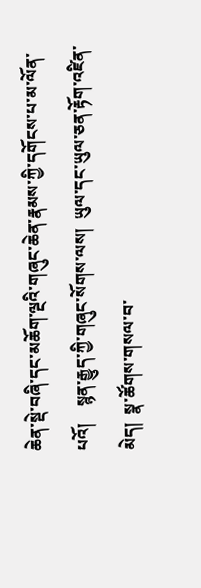ཆེན་སྡེ་བཞི་དང་མཆོག་ལྔའི་གཞུང་ཆེན་རྣམས་ཀྱི་དགོངས་པ་མ་ལོན་པའོ།    སྙན་རྒྱུད་ཀྱི་གཞུང་སོགས་ལས།  ཡུལ་དང་ཡུལ་ཅན་རྟོག་འཛིན་མེད།  སྣ་ཚོགས་གསལ་བ་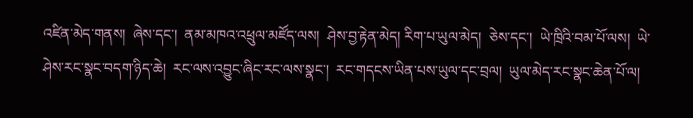འཛིན་མེད་གནས།  ཞེས་དང་།  ནམ་མཁའ་འཕྲུལ་མཛོད་ལས།  ཤེས་བྱ་རྟེན་མེད། རིག་པ་ཡུལ་མེད།  ཅེས་དང་།  ཡེ་ཁྲིའི་བམ་པོ་ལས།  ཡེ་ཤེས་རང་སྣང་བདག་ཉིད་ཆེ།  རང་ལས་འབྱུང་ཞིང་རང་ལས་སྣང་།  རང་གདངས་ཡིན་པས་ཡུལ་དང་བྲལ།  ཡུལ་མེད་རང་སྣང་ཆེན་པོ་ལ།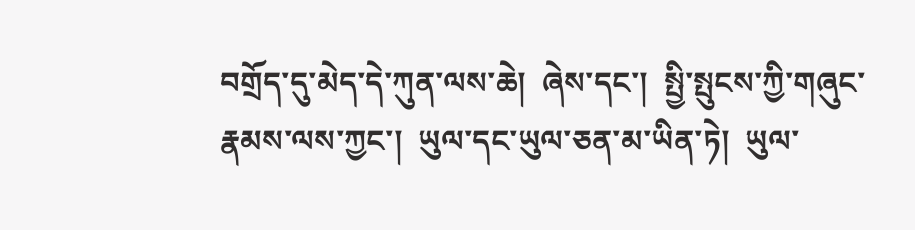བགྲོད་དུ་མེད་དེ་ཀུན་ལས་ཆེ།  ཞེས་དང་།  སྤྱི་སྤུངས་ཀྱི་གཞུང་རྣམས་ལས་ཀྱང་།  ཡུལ་དང་ཡུལ་ཅན་མ་ཡིན་ཏེ།  ཡུལ་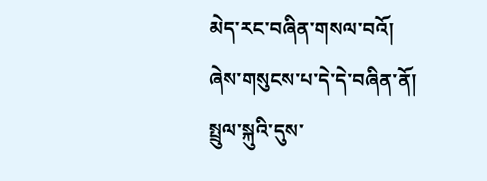མེད་རང་བཞིན་གསལ་བའོ།  ཞེས་གསུངས་པ་དེ་དེ་བཞིན་ནོ།   སྤྲུལ་སྐུའི་དུས་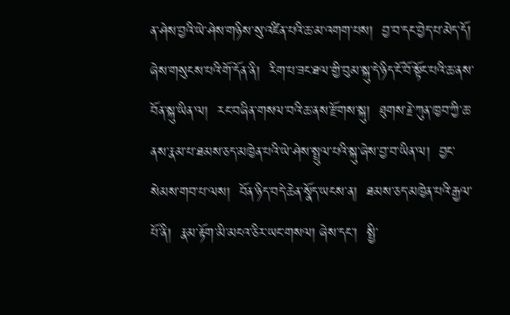ན་ཤེས་བྱའི་ཡེ་ཤེས་གཉིས་སུ་འཛིན་པའི་ཆ་མ་འགག་པས།  བྱ་བ་དང་བྱེད་པ་མེད་དོ། ཞེས་གསུངས་པའི་གོ་དོན་ནི།  རིག་པ་ཟང་ཐལ་གྱི་བུམ་སྐུ་དེ་ཉིད་ངོ་བོ་སྟོང་པའི་ཆ་ནས་བོན་སྐུ་ཡིན་ལ།  རང་བཞིན་གསལ་བའི་ཆ་ནས་རྫོགས་སྐུ།  ཐུགས་རྗེ་ཀུན་ཁྱབ་ཀྱི་ཆ་ནས་རྣམ་པ་ཐམས་ཅད་མཁྱེན་པའི་ཡེ་ཤེས་སྤྲུལ་པའི་སྐུ་ཞེས་བྱ་བ་ཡིན་ལ།  བྱང་སེམས་གབ་པ་ལས།  བོན་ཉིད་བདེ་ཆེན་སྣོད་ཡངས་ན།  ཐམས་ཅད་མཁྱེན་པའི་རྒྱལ་པོ་ནི།  རྣམ་རྟོག་མི་མངའ་ཅིར་ཡང་གསལ། ཞེས་དང་།  སྤྱི་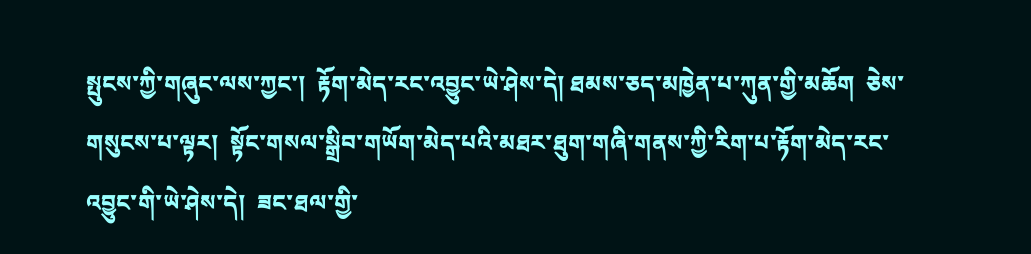སྤུངས་ཀྱི་གཞུང་ལས་ཀྱང་།  རྟོག་མེད་རང་འབྱུང་ཡེ་ཤེས་དེ། ཐམས་ཅད་མཁྱེན་པ་ཀུན་གྱི་མཆོག  ཅེས་གསུངས་པ་ལྟར།  སྟོང་གསལ་སྒྲིབ་གཡོག་མེད་པའི་མཐར་ཐུག་གཞི་གནས་ཀྱི་རིག་པ་རྟོག་མེད་རང་འབྱུང་གི་ཡེ་ཤེས་དེ།  ཟང་ཐལ་གྱི་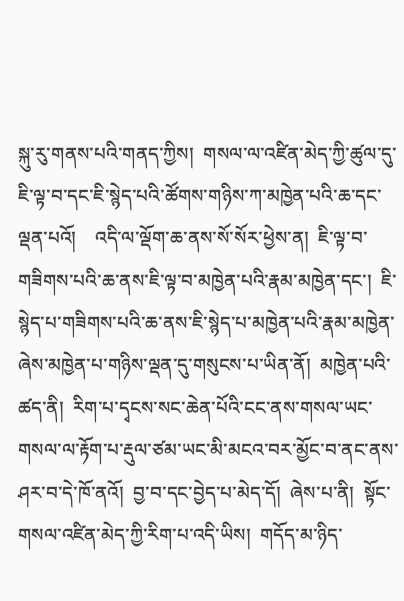སྐུ་རུ་གནས་པའི་གནད་ཀྱིས།  གསལ་ལ་འཛིན་མེད་ཀྱི་ཚུལ་དུ་ཇི་ལྟ་བ་དང་ཇི་སྙེད་པའི་ཚོགས་གཉིས་ཀ་མཁྱེན་པའི་ཆ་དང་ལྡན་པའོ།    འདི་ལ་ལྡོག་ཆ་ནས་སོ་སོར་ཕྱེས་ན།  ཇི་ལྟ་བ་གཟིགས་པའི་ཆ་ནས་ཇི་ལྟ་བ་མཁྱེན་པའི་རྣམ་མཁྱེན་དང་།  ཇི་སྙེད་པ་གཟིགས་པའི་ཆ་ནས་ཇི་སྙེད་པ་མཁྱེན་པའི་རྣམ་མཁྱེན་ཞེས་མཁྱེན་པ་གཉིས་ལྡན་དུ་གསུངས་པ་ཡིན་ནོ།  མཁྱེན་པའི་ཚད་ནི།  རིག་པ་དྭངས་སང་ཆེན་པོའི་ངང་ནས་གསལ་ཡང་གསལ་ལ་རྟོག་པ་རྡུལ་ཙམ་ཡང་མི་མངའ་བར་མྱོང་བ་ནང་ནས་ཤར་བ་དེ་ཁོ་ནའོ།  བྱ་བ་དང་བྱེད་པ་མེད་དོ།  ཞེས་པ་ནི།  སྟོང་གསལ་འཛིན་མེད་ཀྱི་རིག་པ་འདི་ཡིས།  གདོད་མ་ཉིད་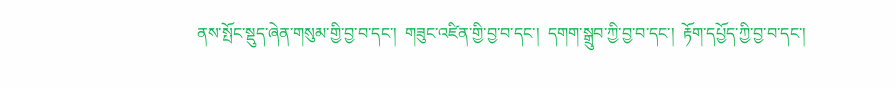ནས་སྤོང་སྡུད་ཞེན་གསུམ་གྱི་བྱ་བ་དང་།  གཟུང་འཛིན་གྱི་བྱ་བ་དང་།  དགག་སྒྲུབ་ཀྱི་བྱ་བ་དང་།  རྟོག་དཔྱོད་ཀྱི་བྱ་བ་དང་།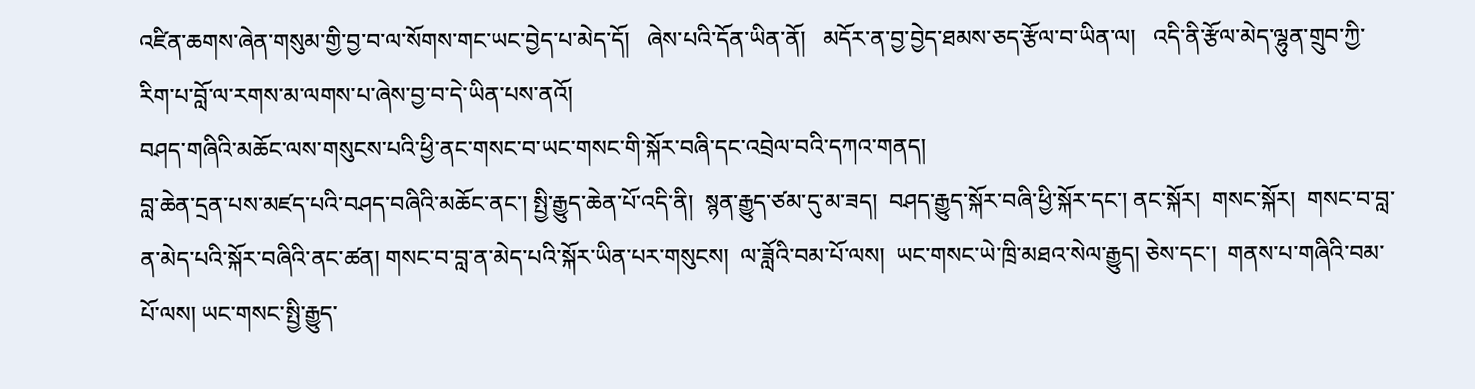འཛིན་ཆགས་ཞེན་གསུམ་གྱི་བྱ་བ་ལ་སོགས་གང་ཡང་བྱེད་པ་མེད་དོ།   ཞེས་པའི་དོན་ཡིན་ནོ།   མདོར་ན་བྱ་བྱེད་ཐམས་ཅད་རྩོལ་བ་ཡིན་ལ།   འདི་ནི་རྩོལ་མེད་ལྷུན་གྲུབ་ཀྱི་རིག་པ་བློ་ལ་རགས་མ་ལགས་པ་ཞེས་བྱ་བ་དེ་ཡིན་པས་ནའོ།
བཤད་གཞིའི་མཆོང་ལས་གསུངས་པའི་ཕྱི་ནང་གསང་བ་ཡང་གསང་གི་སྐོར་བཞི་དང་འབྲེལ་བའི་དཀའ་གནད།
བླ་ཆེན་དྲན་པས་མཛད་པའི་བཤད་བཞིའི་མཆོང་ནང་། སྤྱི་རྒྱུད་ཆེན་པོ་འདི་ནི།  སྙན་རྒྱུད་ཙམ་དུ་མ་ཟད།  བཤད་རྒྱུད་སྐོར་བཞི་ཕྱི་སྐོར་དང་། ནང་སྐོར།  གསང་སྐོར།  གསང་བ་བླ་ན་མེད་པའི་སྐོར་བཞིའི་ནང་ཚན། གསང་བ་བླ་ན་མེད་པའི་སྐོར་ཡིན་པར་གསུངས།  ལ་ཟློའི་བམ་པོ་ལས།  ཡང་གསང་ཡེ་ཁྲི་མཐའ་སེལ་རྒྱུད། ཅེས་དང་།  གནས་པ་གཞིའི་བམ་པོ་ལས། ཡང་གསང་སྤྱི་རྒྱུད་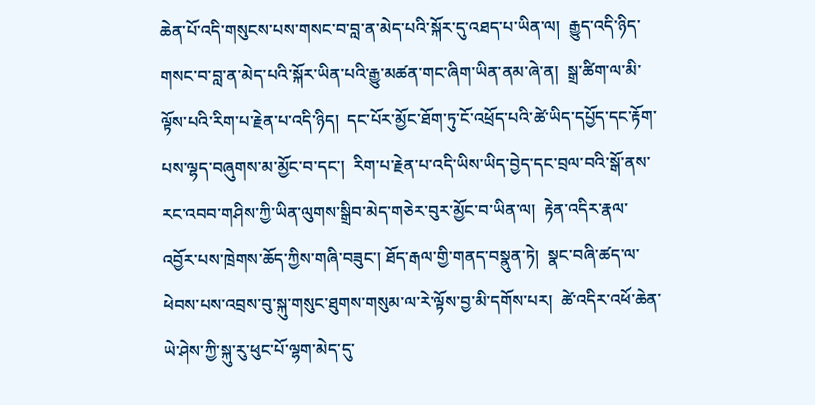ཆེན་པོ་འདི་གསུངས་པས་གསང་བ་བླ་ན་མེད་པའི་སྐོར་དུ་འཐད་པ་ཡིན་ལ།  རྒྱུད་འདི་ཉིད་གསང་བ་བླ་ན་མེད་པའི་སྐོར་ཡིན་པའི་རྒྱུ་མཚན་གང་ཞིག་ཡིན་ནམ་ཞེ་ན།  སྒྲ་ཚིག་ལ་མི་ལྟོས་པའི་རིག་པ་རྗེན་པ་འདི་ཉིད།  དང་པོར་མྱོང་ཐོག་ཏུ་ངོ་འཕྲོད་པའི་ཚེ་ཡིད་དཔྱོད་དང་རྟོག་པས་ལྷད་བཞུགས་མ་མྱོང་བ་དང་།  རིག་པ་རྗེན་པ་འདི་ཡིས་ཡིད་བྱེད་དང་བྲལ་བའི་སྒོ་ནས་རང་འབབ་གཤིས་ཀྱི་ཡིན་ལུགས་སྒྲིབ་མེད་གཅེར་བུར་མྱོང་བ་ཡིན་ལ།  རྟེན་འདིར་རྣལ་འབྱོར་པས་ཁྲེགས་ཆོད་ཀྱིས་གཞི་བཟུང་། ཐོད་རྒལ་གྱི་གནད་བསྣུན་ཏེ།  སྣང་བཞི་ཚད་ལ་ཕེབས་པས་འབྲས་བུ་སྐུ་གསུང་ཐུགས་གསུམ་ལ་རེ་ལྟོས་བྱ་མི་དགོས་པར།  ཚེ་འདིར་འཕོ་ཆེན་ཡེ་ཤེས་ཀྱི་སྐུ་རུ་ཕུང་པོ་ལྷག་མེད་དུ་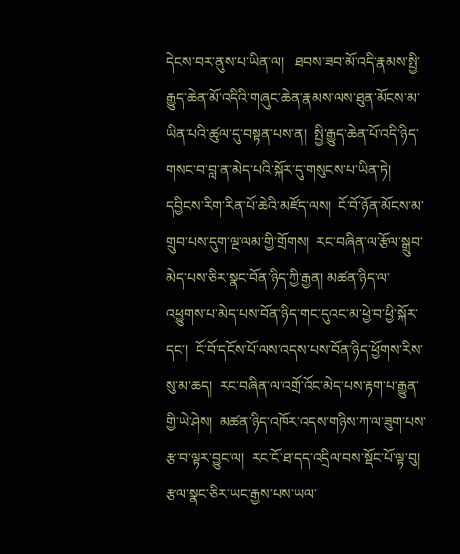དེངས་བར་ནུས་པ་ཡིན་ལ།   ཐབས་ཟབ་མོ་འདི་རྣམས་སྤྱི་རྒྱུད་ཆེན་མོ་འདིའི་གཞུང་ཆེན་རྣམས་ལས་ཐུན་མོངས་མ་ཡིན་པའི་ཚུལ་དུ་བསྟན་པས་ན།  སྤྱི་རྒྱུད་ཆེན་པོ་འདི་ཉིད་གསང་བ་བླ་ན་མེད་པའི་སྐོར་དུ་གསུངས་པ་ཡིན་ཏེ།  དབྱིངས་རིག་རིན་པོ་ཆེའི་མཛོད་ལས།  ངོ་བོ་ཉོན་མོངས་མ་གྲུབ་པས་དུག་ལྔ་ལམ་གྱི་གྲོགས།  རང་བཞིན་ལ་རྩོལ་སྒྲུབ་མེད་པས་ཅིར་སྣང་བོན་ཉིད་ཀྱི་རྒྱན། མཚན་ཉིད་ལ་འཕྱུགས་པ་མེད་པས་བོན་ཉིད་གང་དུའང་མ་ཕྱེ་བ་ཕྱི་སྐོར་དང་།  ངོ་བོ་དངོས་པོ་ལས་འདས་པས་བོན་ཉིད་ཕྱོགས་རིས་སུ་མ་ཆད།  རང་བཞིན་ལ་འགྲོ་འོང་མེད་པས་རྟག་པ་རྒྱུན་གྱི་ཡེ་ཤེས།  མཚན་ཉིད་འཁོར་འདས་གཉིས་ཀ་ལ་ཟུག་པས་རྩ་བ་ལྟར་བྱུང་ལ།  རང་ངོ་ཐ་དད་འདྲིལ་བས་སྡོང་པོ་ལྟ་བུ།  རྩལ་སྣང་ཅིར་ཡང་རྒྱས་པས་ཡལ་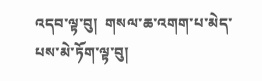འདབ་ལྟ་བུ།  གསལ་ཆ་འགག་པ་མེད་པས་མེ་ཏོག་ལྟ་བུ།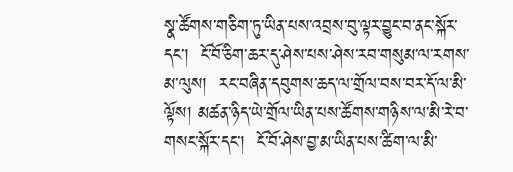སྣ་ཚོགས་གཅིག་ཏུ་ཡིན་པས་འབྲས་བུ་ལྟར་བྱུང་བ་ནང་སྐོར་དང་།  ངོ་བོ་ཅིག་ཆར་དུ་ཤེས་པས་ཤེས་རབ་གསུམ་ལ་རགས་མ་ལུས།  རང་བཞིན་དབུགས་ཆད་ལ་གྲོལ་བས་བར་དོ་ལ་མི་ལྟོས། མཚན་ཉིད་ཡེ་གྲོལ་ཡིན་པས་ཚོགས་གཉིས་ལ་མི་རེ་བ་གསང་སྐོར་དང་།  ངོ་བོ་ཤེས་བྱ་མ་ཡིན་པས་ཚིག་ལ་མི་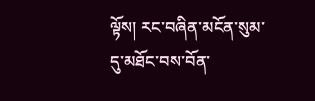ལྟོས། རང་བཞིན་མངོན་སུམ་དུ་མཐོང་བས་བོན་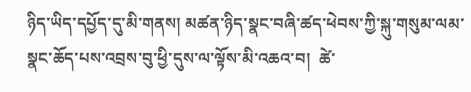ཉིད་ཡིད་དཔྱོད་དུ་མི་གནས། མཚན་ཉིད་སྣང་བཞི་ཚད་ཕེབས་ཀྱི་སྐུ་གསུམ་ལམ་སྣང་ཆོད་པས་འབྲས་བུ་ཕྱི་དུས་ལ་ལྟོས་མི་འཆའ་བ།  ཚེ་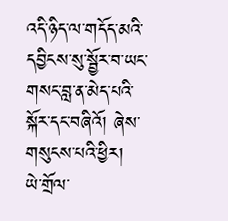འདི་ཉིད་ལ་གདོད་མའི་དབྱིངས་སུ་སྦྱོར་བ་ཡང་གསང་བླ་ན་མེད་པའི་སྐོར་དང་བཞིའོ། ཞེས་གསུངས་པའི་ཕྱིར།
ཡེ་གྲོལ་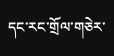དང་རང་གྲོལ་གཅེར་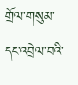གྲོལ་གསུམ་དང་འབྲེལ་བའི་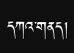དཀའ་གནད།